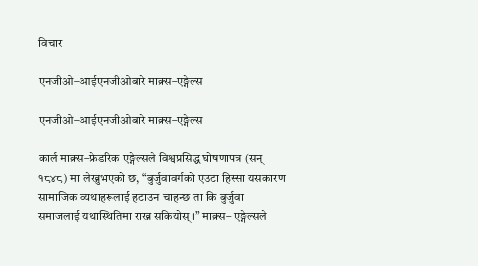विचार

एनजीओ–आईएनजीओबारे माक्र्स–एङ्गेल्स

एनजीओ–आईएनजीओबारे माक्र्स–एङ्गेल्स

कार्ल माक्र्स–फ्रेडरिक एङ्गेल्सले विश्वप्रसिद्ध घोषणापत्र (सन् १८४८) मा लेख्नुभएको छ, “बुर्जुवावर्गको एउटा हिस्सा यसकारण सामाजिक व्यथाहरूलाई हटाउन चाहन्छ ता कि बुर्जुवा समाजलाई यथास्थितिमा राख्न सकियोस् ।” माक्र्स– एङ्गेल्सले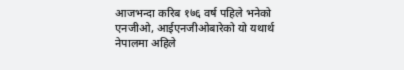आजभन्दा करिब १७६ वर्ष पहिले भनेको एनजीओ, आईएनजीओबारेको यो यथार्थ नेपालमा अहिले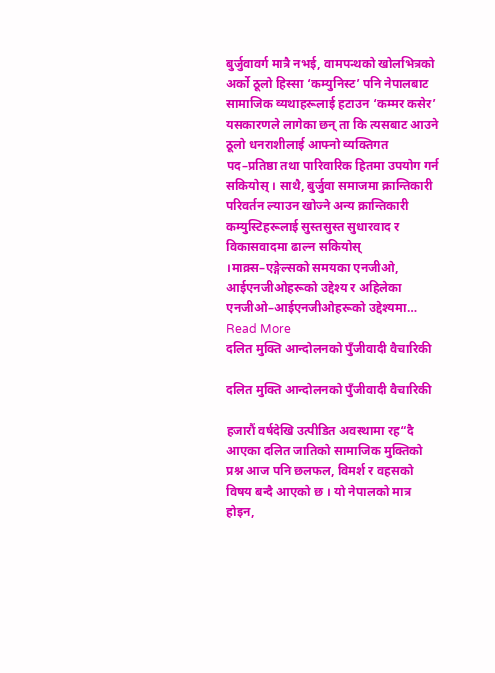बुर्जुवावर्ग मात्रै नभई, वामपन्थको खोलभित्रको अर्को ठूलो हिस्सा ‘कम्युनिस्ट’ पनि नेपालबाट सामाजिक व्यथाहरूलाई हटाउन ‘कम्मर कसेर’ यसकारणले लागेका छन् ता कि त्यसबाट आउने ठूलो धनराशीलाई आफ्नो व्यक्तिगत पद–प्रतिष्ठा तथा पारिवारिक हितमा उपयोग गर्न सकियोस् । साथै, बुर्जुवा समाजमा क्रान्तिकारी परिवर्तन ल्याउन खोज्ने अन्य क्रान्तिकारी कम्युस्टिहरूलाई सुस्तसुस्त सुधारवाद र विकासवादमा ढाल्न सकियोस् ।माक्र्स–एङ्गेल्सको समयका एनजीओ, आईएनजीओहरूको उद्देश्य र अहिलेका एनजीओ–आईएनजीओहरूको उद्देश्यमा…
Read More
दलित मुक्ति आन्दोलनको पुँजीवादी वैचारिकी

दलित मुक्ति आन्दोलनको पुँजीवादी वैचारिकी

हजारौं वर्षदेखि उत्पीडित अवस्थामा रह“दै आएका दलित जातिको सामाजिक मुक्तिको प्रश्न आज पनि छलफल, विमर्श र वहसको विषय बन्दै आएको छ । यो नेपालको मात्र होइन,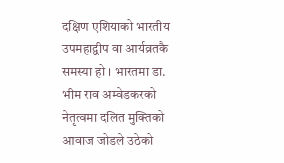दक्षिण एशियाको भारतीय उपमहाद्वीप वा आर्यव्रतकै समस्या हो । भारतमा डा. भीम राव अम्वेडकरको नेतृत्वमा दलित मुक्तिको आवाज जोडले उठेको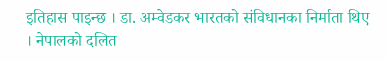इतिहास पाइन्छ । डा. अम्वेडकर भारतको संविधानका निर्माता थिए । नेपालको दलित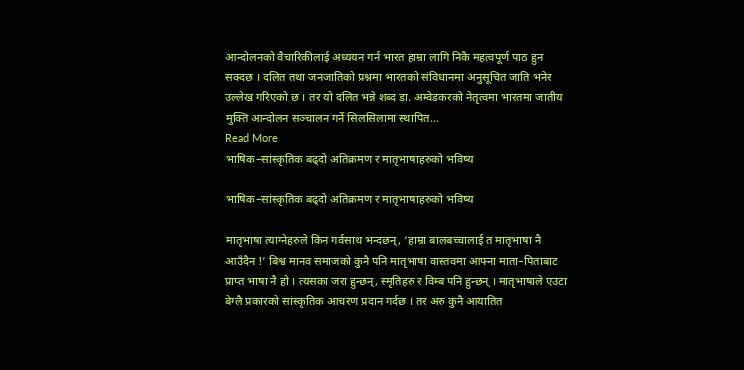आन्दोलनको वैचारिकीलाई अध्ययन गर्न भारत हाम्रा लागि निकै महत्वपूर्ण पाठ हुन सक्दछ । दलित तथा जनजातिको प्रश्नमा भारतको संविधानमा अनुसूचित जाति भनेर उल्लेख गरिएको छ । तर यो दलित भन्ने शब्द डा. अम्वेडकरको नेतृत्वमा भारतमा जातीय मुक्ति आन्दोलन सञ्चालन गर्ने सिलसिलामा स्थापित…
Read More
भाषिक–सांस्कृतिक बढ्दो अतिक्रमण र मातृभाषाहरुको भविष्य

भाषिक–सांस्कृतिक बढ्दो अतिक्रमण र मातृभाषाहरुको भविष्य

मातृभाषा त्याग्नेहरुले किन गर्वसाथ भन्दछन्, ‘हाम्रा बालबच्चालाई त मातृभाषा नै आउँदैन !’ बिश्व मानव समाजको कुनै पनि मातृभाषा वास्तवमा आफ्ना माता–पिताबाट प्राप्त भाषा नै हो । त्यसका जरा हुन्छन्, स्मृतिहरु र विम्ब पनि हुन्छन् । मातृभाषाले एउटा बेग्लै प्रकारको सांस्कृतिक आचरण प्रदान गर्दछ । तर अरु कुनै आयातित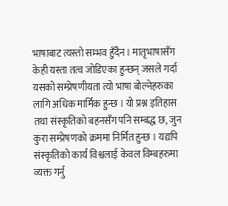भाषाबाट त्यस्तो सम्भव हुँदैन । मातृभाषासँग केही यस्ता तत्व जोडिएका हुन्छन् जसले गर्दा यसको सम्प्रेषणीयता त्यो भाषा बोल्नेहरुका लागि अधिक मार्मिक हुन्छ । यो प्रश्न इतिहास तथा संस्कृतिको बहनसँग पनि सम्बद्ध छ, जुन कुरा सम्प्रेषणको क्रममा निर्मित हुन्छ । यद्यपि संस्कृतिको कार्य विश्वलाई केवल विम्बहरुमा व्यक्त गर्नु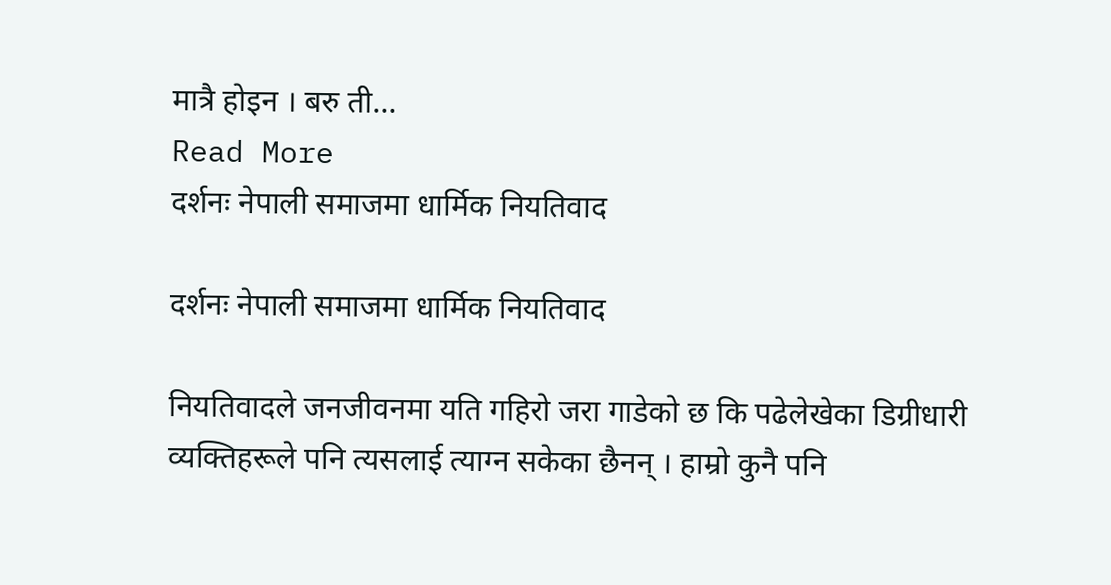मात्रै होइन । बरु ती…
Read More
दर्शनः नेपाली समाजमा धार्मिक नियतिवाद

दर्शनः नेपाली समाजमा धार्मिक नियतिवाद

नियतिवादले जनजीवनमा यति गहिरो जरा गाडेको छ कि पढेलेखेका डिग्रीधारी व्यक्तिहरूले पनि त्यसलाई त्याग्न सकेका छैनन् । हाम्रो कुनै पनि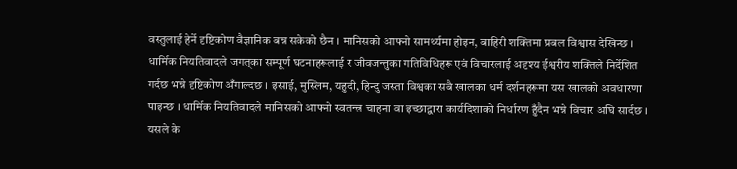वस्तुलाई हेर्ने दृष्टिकोण वैज्ञानिक बन्न सकेको छैन । मानिसको आफ्नो सामर्थ्यमा होइन, बाहिरी शक्तिमा प्रबल विश्वास देखिन्छ । धार्मिक नियतिवादले जगत्‌का सम्पूर्ण घटनाहरूलाई र जीवजन्तुका गतिविधिहरू एवं विचारलाई अदृश्य ईश्वरीय शक्तिले निर्देशित गर्दछ भन्ने दृष्टिकोण अँगाल्दछ । इसाई, मुस्लिम, यहुदी, हिन्दु जस्ता विश्वका सबै खालका धर्म दर्शनहरूमा यस खालको अवधारणा पाइन्छ । धार्मिक नियतिवादले मानिसको आफ्नो स्वतन्त्र चाहना वा इच्छाद्वारा कार्यदिशाको निर्धारण हुँदैन भन्ने विचार अघि सार्दछ । यसले के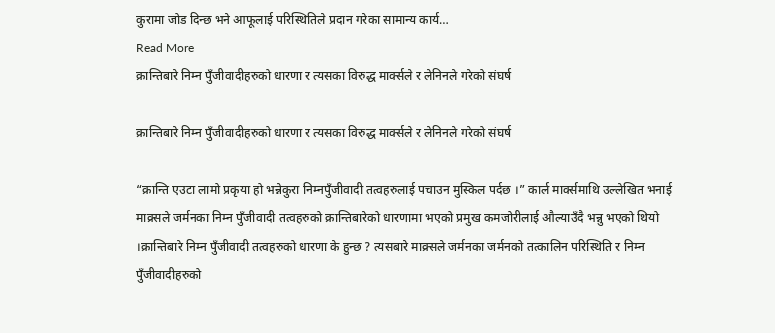कुरामा जोड दिन्छ भने आफूलाई परिस्थितिले प्रदान गरेका सामान्य कार्य…
Read More
क्रान्तिबारे निम्न पुँजीवादीहरुको धारणा र त्यसका विरुद्ध मार्क्सले र लेनिनले गरेको संघर्ष

क्रान्तिबारे निम्न पुँजीवादीहरुको धारणा र त्यसका विरुद्ध मार्क्सले र लेनिनले गरेको संघर्ष

“क्रान्ति एउटा लामो प्रकृया हो भन्नेकुरा निम्नपुँजीवादी तत्वहरुलाई पचाउन मुस्किल पर्दछ ।” कार्ल मार्क्समाथि उल्लेखित भनाई माक्र्सले जर्मनका निम्न पुँजीवादी तत्वहरुको क्रान्तिबारेको धारणामा भएको प्रमुख कमजोरीलाई औल्याउँदै भन्नु भएको थियो ।क्रान्तिबारे निम्न पुँजीवादी तत्वहरुको धारणा के हुन्छ ? त्यसबारे माक्र्सले जर्मनका जर्मनको तत्कालिन परिस्थिति र निम्न पुँजीवादीहरुको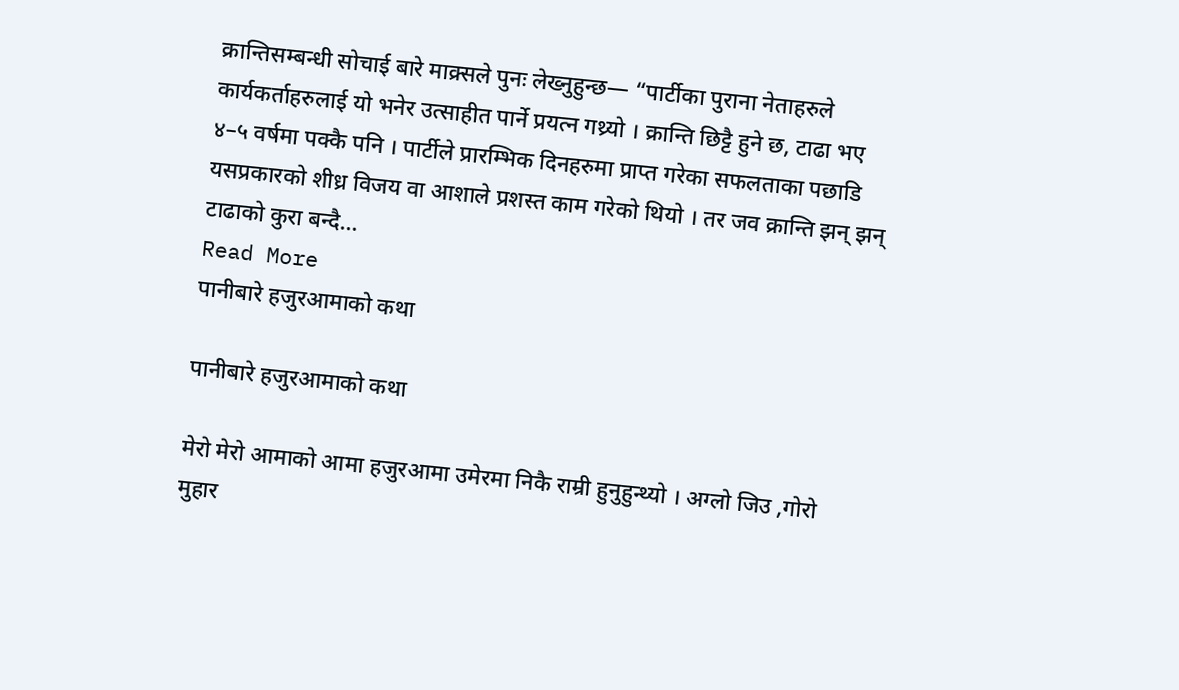क्रान्तिसम्बन्धी सोचाई बारे माक्र्सले पुनः लेख्नुहुन्छ— “पार्टीका पुराना नेताहरुले कार्यकर्ताहरुलाई यो भनेर उत्साहीत पार्ने प्रयत्न गथ्र्यो । क्रान्ति छिट्टै हुने छ, टाढा भए ४–५ वर्षमा पक्कै पनि । पार्टीले प्रारम्भिक दिनहरुमा प्राप्त गरेका सफलताका पछाडि यसप्रकारको शीध्र विजय वा आशाले प्रशस्त काम गरेको थियो । तर जव क्रान्ति झन् झन् टाढाको कुरा बन्दै…
Read More
पानीबारे हजुरआमाको कथा

पानीबारे हजुरआमाको कथा

मेरो मेरो आमाको आमा हजुरआमा उमेरमा निकै राम्री हुनुहुन्थ्यो । अग्लो जिउ ,गोरो मुहार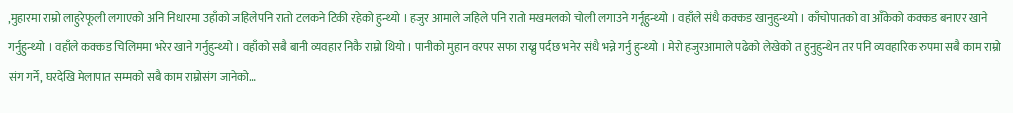,मुहारमा राम्रो लाहुरेफूली लगाएको अनि निधारमा उहाँको जहिलेपनि रातो टलकने टिकी रहेको हुन्थ्यो । हजुर आमाले जहिले पनि रातो मखमलको चोली लगाउने गर्नूहुन्थ्यो । वहाँले संधै कक्कड खानुहुन्थ्यो । काँचोपातको वा आँकेको कक्कड बनाएर खाने गर्नुहुन्थ्यो । वहाँले कक्कड चिलिममा भरेर खाने गर्नुहुन्थ्यो । वहाँको सबै बानी व्यवहार निकै राम्रो थियो । पानीको मुहान वरपर सफा राख्नु पर्दछ भनेर संधै भन्ने गर्नु हुन्थ्यो । मेरो हजुरआमाले पढेको लेखेको त हुनुहुन्थेन तर पनि व्यवहारिक रुपमा सबै काम राम्रो संग गर्ने, घरदेखि मेलापात सम्मको सबै काम राम्रोसंग जानेको…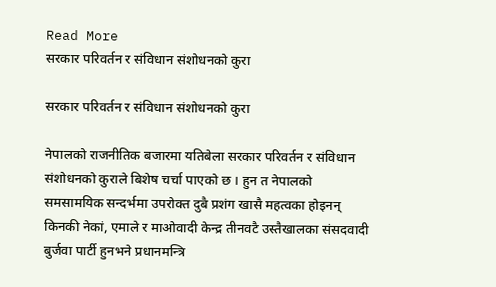Read More
सरकार परिवर्तन र संविधान संशोधनको कुरा

सरकार परिवर्तन र संविधान संशोधनको कुरा

नेपालको राजनीतिक बजारमा यतिबेला सरकार परिवर्तन र संविधान संशोधनको कुराले बिशेष चर्चा पाएको छ । हुन त नेपालको समसामयिक सन्दर्भमा उपरोक्त दुबै प्रशंग खासै महत्वका होइनन् किनकी नेकां, एमाले र माओवादी केन्द्र तीनवटै उस्तैखालका संसदवादी बुर्जवा पार्टी हुनभने प्रधानमन्त्रि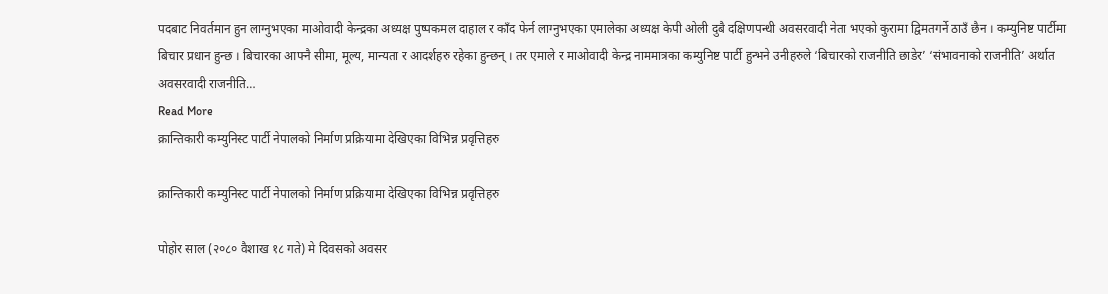पदबाट निवर्तमान हुन लाग्नुभएका माओवादी केन्द्रका अध्यक्ष पुष्पकमल दाहाल र काँद फेर्न लाग्नुभएका एमालेका अध्यक्ष केपी ओली दुबै दक्षिणपन्थी अवसरवादी नेता भएको कुरामा द्विमतगर्ने ठाउँ छैन । कम्युनिष्ट पार्टीमा बिचार प्रधान हुन्छ । बिचारका आफ्नै सीमा, मूल्य, मान्यता र आदर्शहरु रहेका हुन्छन् । तर एमाले र माओवादी केन्द्र नाममात्रका कम्युनिष्ट पार्टी हुन्भने उनीहरुले ‘बिचारको राजनीति छाडेर’ ‘संभावनाको राजनीति’ अर्थात अवसरवादी राजनीति…
Read More
क्रान्तिकारी कम्युनिस्ट पार्टी नेपालको निर्माण प्रक्रियामा देखिएका विभिन्न प्रवृत्तिहरु

क्रान्तिकारी कम्युनिस्ट पार्टी नेपालको निर्माण प्रक्रियामा देखिएका विभिन्न प्रवृत्तिहरु

पोहोर साल (२०८० वैशाख १८ गते) मे दिवसको अवसर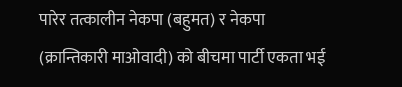पारेर तत्कालीन नेकपा (बहुमत) र नेकपा (क्रान्तिकारी माओवादी) को बीचमा पार्टी एकता भई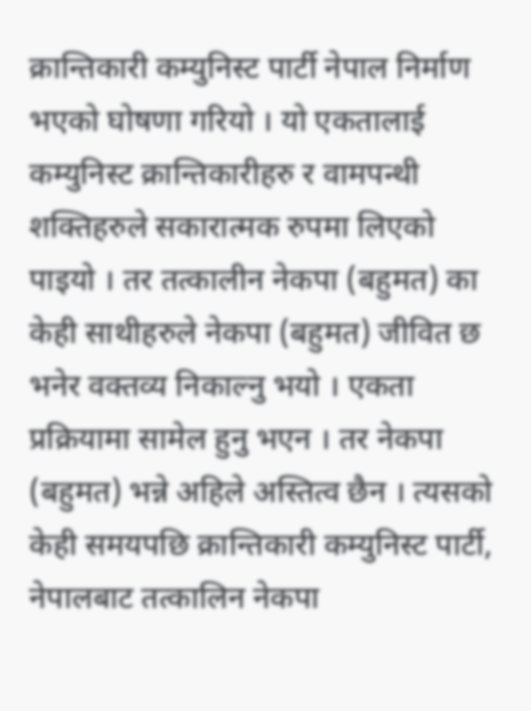क्रान्तिकारी कम्युनिस्ट पार्टी नेपाल निर्माण भएको घोषणा गरियो । यो एकतालाई कम्युनिस्ट क्रान्तिकारीहरु र वामपन्थी शक्तिहरुले सकारात्मक रुपमा लिएको पाइयो । तर तत्कालीन नेकपा (बहुमत) का केही साथीहरुले नेकपा (बहुमत) जीवित छ भनेर वक्तव्य निकाल्नु भयो । एकता प्रक्रियामा सामेल हुनु भएन । तर नेकपा (बहुमत) भन्ने अहिले अस्तित्व छैन । त्यसको केही समयपछि क्रान्तिकारी कम्युनिस्ट पार्टी, नेपालबाट तत्कालिन नेकपा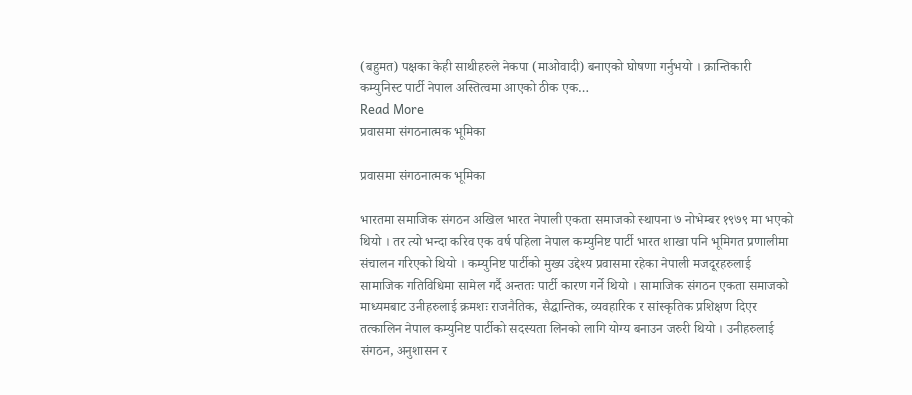(बहुमत) पक्षका केही साथीहरुले नेकपा (माओवादी) बनाएको घोषणा गर्नुभयो । क्रान्तिकारी कम्युनिस्ट पार्टी नेपाल अस्तित्वमा आएको ठीक एक…
Read More
प्रवासमा संगठनात्मक भूमिका

प्रवासमा संगठनात्मक भूमिका

भारतमा समाजिक संगठन अखिल भारत नेपाली एकता समाजको स्थापना ७ नोभेम्बर १९७९ मा भएको थियो । तर त्यो भन्दा करिव एक वर्ष पहिला नेपाल कम्युनिष्ट पार्टी भारत शाखा पनि भूमिगत प्रणालीमा संचालन गरिएको थियो । कम्युनिष्ट पार्टीको मुख्य उद्देश्य प्रवासमा रहेका नेपाली मजदूरहरुलाई सामाजिक गतिविधिमा सामेल गर्दै अन्ततः पार्टी कारण गर्ने थियो । सामाजिक संगठन एकता समाजको माध्यमबाट उनीहरुलाई क्रमशः राजनैतिक, सैद्धान्तिक, व्यवहारिक र सांस्कृतिक प्रशिक्षण दिएर तत्कालिन नेपाल कम्युनिष्ट पार्टीको सदस्यता लिनको लागि योग्य बनाउन जरुरी थियो । उनीहरुलाई संगठन, अनुशासन र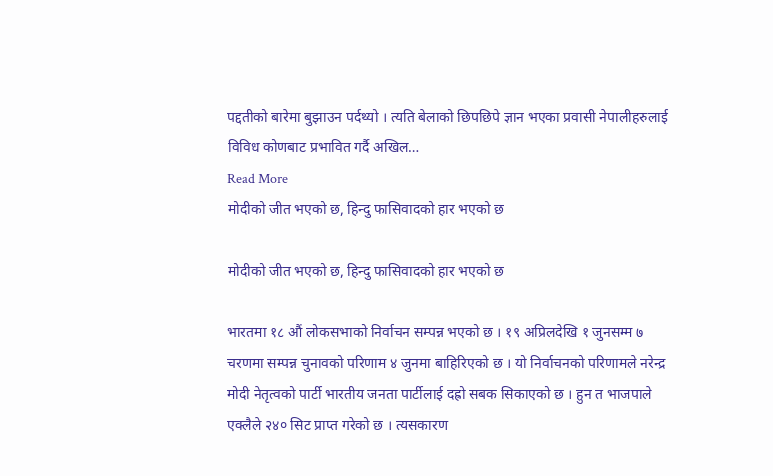पद्दतीको बारेमा बुझाउन पर्दथ्यो । त्यति बेलाको छिपछिपे ज्ञान भएका प्रवासी नेपालीहरुलाई विविध कोणबाट प्रभावित गर्दै अखिल…
Read More
मोदीको जीत भएको छ, हिन्दु फासिवादको हार भएको छ

मोदीको जीत भएको छ, हिन्दु फासिवादको हार भएको छ

भारतमा १८ औं लोकसभाको निर्वाचन सम्पन्न भएको छ । १९ अप्रिलदेखि १ जुनसम्म ७ चरणमा सम्पन्न चुनावको परिणाम ४ जुनमा बाहिरिएको छ । यो निर्वाचनको परिणामले नरेन्द्र मोदी नेतृत्वको पार्टी भारतीय जनता पार्टीलाई दह्रो सबक सिकाएको छ । हुन त भाजपाले एक्लैले २४० सिट प्राप्त गरेको छ । त्यसकारण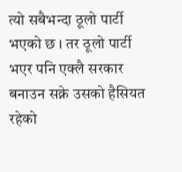त्यो सबैभन्दा ठूलो पार्टी भएको छ । तर ठूलो पार्टी भएर पनि एक्लै सरकार बनाउन सक्ने उसको हैसियत रहेको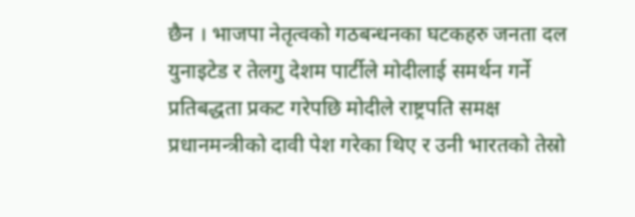छैन । भाजपा नेतृत्वको गठबन्धनका घटकहरु जनता दल युनाइटेड र तेलगु देशम पार्टीले मोदीलाई समर्थन गर्ने प्रतिबद्धता प्रकट गरेपछि मोदीले राष्ट्रपति समक्ष प्रधानमन्त्रीको दावी पेश गरेका थिए र उनी भारतको तेस्रो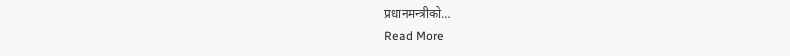प्रधानमन्त्रीको…
Read More